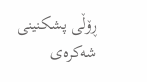ڕۆڵی پشکنینی شەکرەی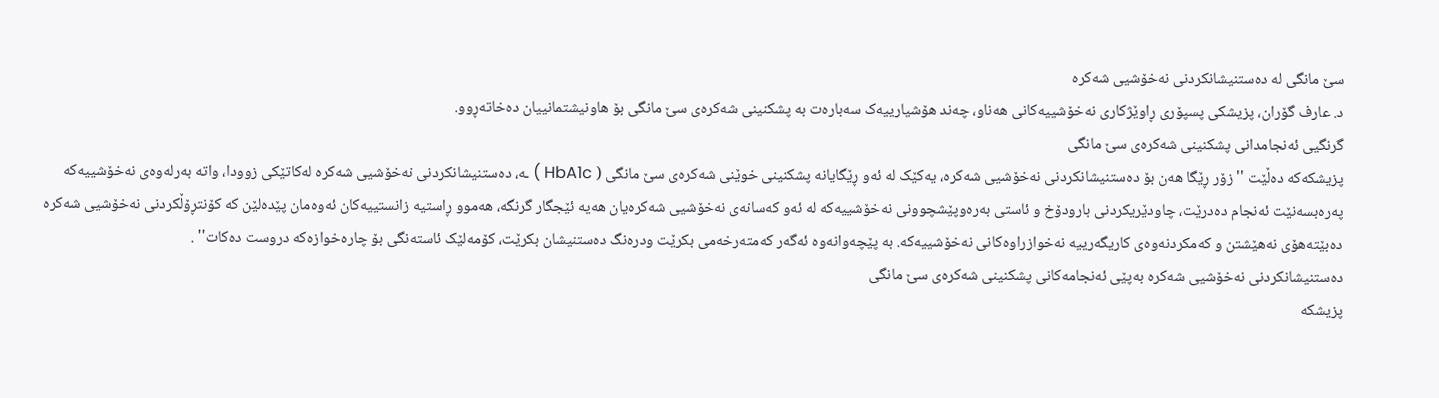سێ مانگی لە دەستنیشانکردنی نەخۆشیی شەکرە
د. عارف گۆران، پزیشکی پسپۆری ڕاوێژکاری نەخۆشییەکانی ھەناو، چەند هۆشیارییەک سەبارەت بە پشکنینی شەکرەی سێ مانگی بۆ هاونیشتمانییان دەخاتەڕوو.
گرنگیی ئەنجامدانی پشکنینی شەکرەی سێ مانگی
پزیشکەکە دەڵێت '' زۆر ڕێگا هەن بۆ دەستنیشانکردنی نەخۆشیی شەكرە، یەکێک لە ئەو ڕێگایانە پشکنینی خوێنی شەکرەی سێ مانگی ( HbA1c ) ـە، دەستنیشانکردنی نەخۆشیی شەکرە لەكاتێكی زوودا، واتە بەرلەوەی نەخۆشییەكە پەرەبسەنێت ئەنجام دەدرێت، چاودێریکردنی بارودۆخ و ئاستی بەرەوپێشچوونی نەخۆشییەکە لە ئەو کەسانەی نەخۆشیی شەکرەیان ھەیە ئێجگار گرنگە، ھەموو ڕاستیە زانستییەکان ئەوەمان پێدەلێن کە کۆنتڕۆڵکردنی نەخۆشیی شەکرە دەبێتەھۆی نەھێشتن و کەمکردنەوەی کاریگەرییە نەخوازراوەکانی نەخۆشییەکە. بە پێچەوانەوە ئەگەر كەمتەرخەمی بكرێت ودرەنگ دەستنیشان بكرێت، کۆمەلێک ئاستەنگی بۆ چارەخوازەکە دروست دەكات'' .
دەستنیشانکردنی نەخۆشیی شەکرە بەپێی ئەنجامەکانی پشکنینی شەکرەی سێ مانگی
پزیشکە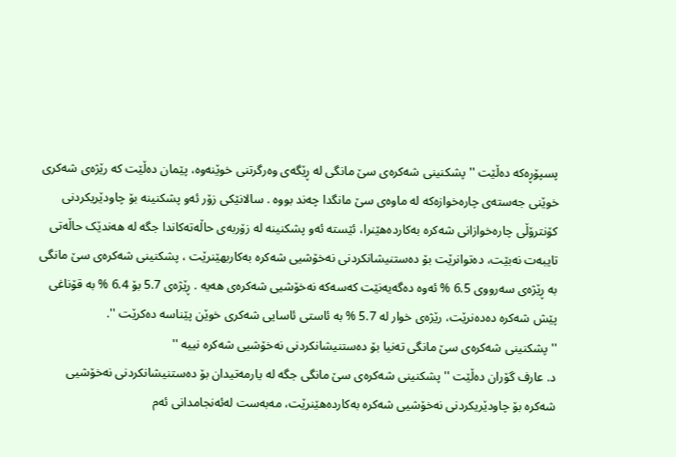پسپۆڕەکە دەڵێت '' پشکنینی شەکرەی سێ مانگی لە ڕێگەی وەرگرتنی خوێنەوە، پێمان دەڵێت کە رێژەی شەکری خوێنی جەستەی چارەخوازەکە لە ماوەی سێ مانگدا چەند بووە . سالانێکی زۆر ئەو پشکنینە بۆ چاودێریکردنی کۆنترۆڵی چارەخوازانی شەکرە بەکاردەھێنرا، ئێستە ئەو پشکنینە لە زۆربەی حاڵەتەکاندا جگە لە ھەندێک حاڵەتی تایبەت نەبێت، دەتوانرێت بۆ دەستنیشانکردنی نەخۆشیی شەکرە بەکاربھێنرێت ، پشکنینی شەکرەی سێ مانگی بە ڕێژەی سەرووی 6.5 % ئەوە دەگەیەنێت کەسەکە نەخۆشیی شەکرەی ھەیە . ڕێژەی 5.7 بۆ 6.4 % بە قۆناغی پێش شەکرە دەدەنرێت، رێژەی خوار لە 5.7 % بە ئاستی ئاسایی شەکری خوێن پێناسە دەکرێت ''.
'' پشکنینی شەکرەی سێ مانگی تەنیا بۆ دەستنیشانکردنی نەخۆشیی شەکرە نییە ''
د. عارف گۆران دەڵێت '' پشکنینی شەکرەی سێ مانگی جگە لە یارمەتیدان بۆ دەستنیشانکردنی نەخۆشیی شەکرە بۆ چاودێریکردنی نەخۆشیی شەکرە بەکاردەهێنرێت، مەبەست لەئەنجامدانی ئەم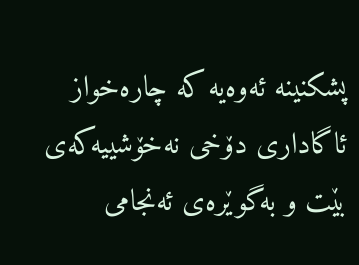پشکنینە ئەوەیە كە چارەخواز ئاگاداری دۆخی نەخۆشییەکەی بێت و بەگوێرەی ئەنجامی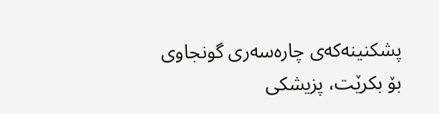پشکنینەکەی چارەسەری گونجاوی بۆ بكرێت، پزیشکی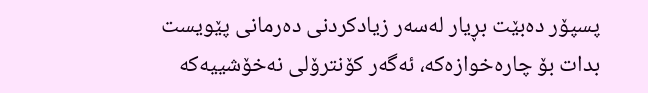پسپۆر دەبێت بڕیار لەسەر زیادکردنی دەرمانی پێویست بدات بۆ چارەخوازەکە، ئەگەر کۆنترۆلی نەخۆشییەکە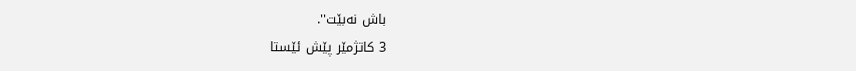باش نەبێت''.
3 کاتژمێر پێش ئێستا